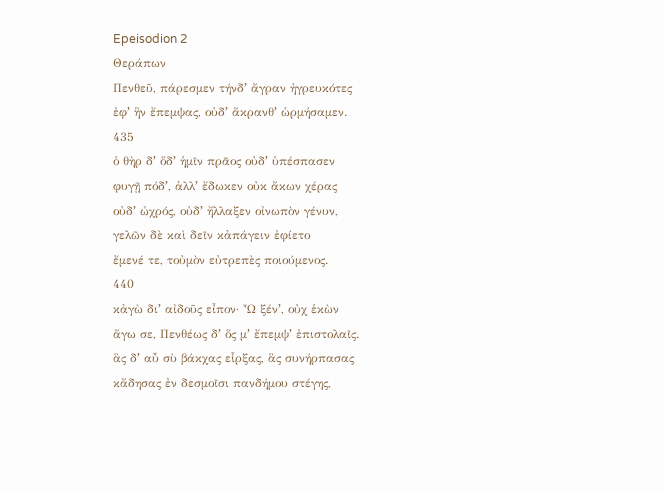Epeisodion 2
Θεράπων
Πενθεῦ, πάρεσμεν τήνδʼ ἄγραν ἠγρευκότες
ἐφʼ ἣν ἔπεμψας, οὐδʼ ἄκρανθʼ ὡρμήσαμεν.
435
ὁ θὴρ δʼ ὅδʼ ἡμῖν πρᾶος οὐδʼ ὑπέσπασεν
φυγῇ πόδʼ, ἀλλʼ ἔδωκεν οὐκ ἄκων χέρας
οὐδʼ ὠχρός, οὐδʼ ἤλλαξεν οἰνωπὸν γένυν,
γελῶν δὲ καὶ δεῖν κἀπάγειν ἐφίετο
ἔμενέ τε, τοὐμὸν εὐτρεπὲς ποιούμενος.
440
κἀγὼ διʼ αἰδοῦς εἶπον· Ὦ ξένʼ, οὐχ ἑκὼν
ἄγω σε, Πενθέως δʼ ὅς μʼ ἔπεμψʼ ἐπιστολαῖς.
ἃς δʼ αὖ σὺ βάκχας εἷρξας, ἃς συνήρπασας
κἄδησας ἐν δεσμοῖσι πανδήμου στέγης,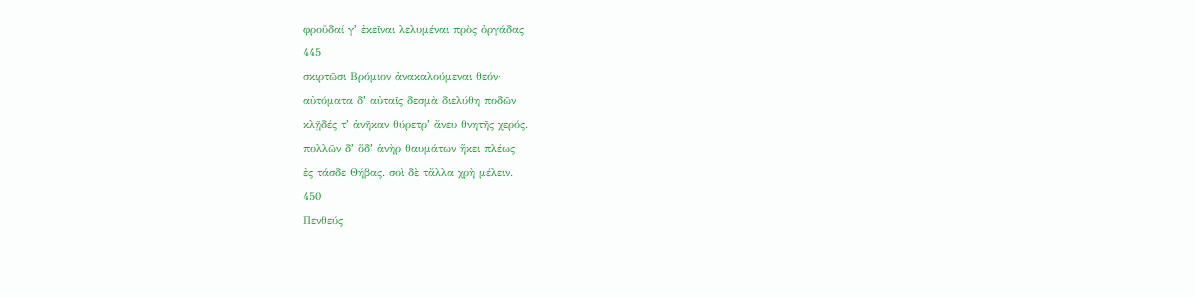φροῦδαί γʼ ἐκεῖναι λελυμέναι πρὸς ὀργάδας
445
σκιρτῶσι Βρόμιον ἀνακαλούμεναι θεόν·
αὐτόματα δʼ αὐταῖς δεσμὰ διελύθη ποδῶν
κλῇδές τʼ ἀνῆκαν θύρετρʼ ἄνευ θνητῆς χερός.
πολλῶν δʼ ὅδʼ ἁνὴρ θαυμάτων ἥκει πλέως
ἐς τάσδε Θήβας. σοὶ δὲ τἄλλα χρὴ μέλειν.
450
Πενθεύς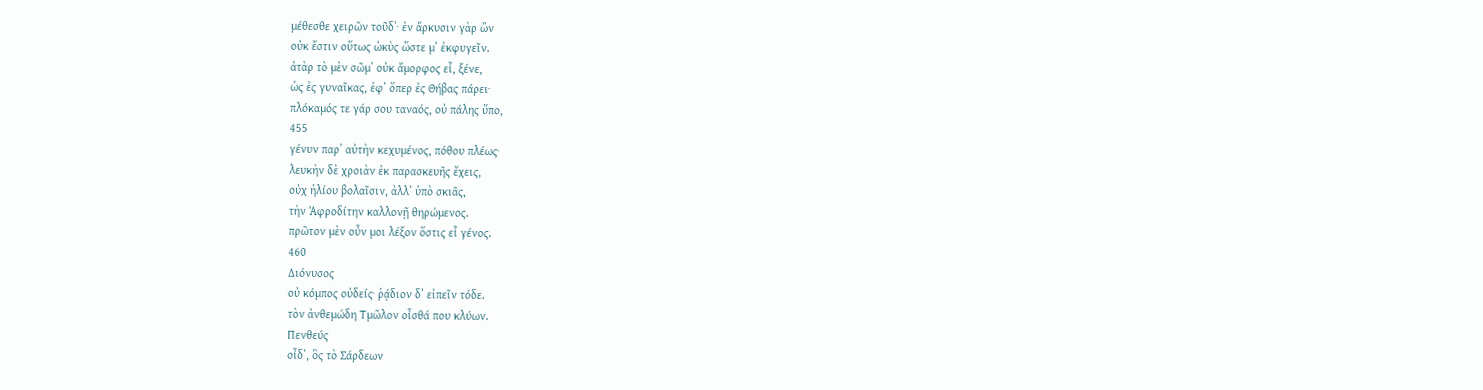μέθεσθε χειρῶν τοῦδʼ· ἐν ἄρκυσιν γὰρ ὢν
οὐκ ἔστιν οὕτως ὠκὺς ὥστε μʼ ἐκφυγεῖν.
ἀτὰρ τὸ μὲν σῶμʼ οὐκ ἄμορφος εἶ, ξένε,
ὡς ἐς γυναῖκας, ἐφʼ ὅπερ ἐς Θήβας πάρει·
πλόκαμός τε γάρ σου ταναός, οὐ πάλης ὕπο,
455
γένυν παρʼ αὐτὴν κεχυμένος, πόθου πλέως·
λευκὴν δὲ χροιὰν ἐκ παρασκευῆς ἔχεις,
οὐχ ἡλίου βολαῖσιν, ἀλλʼ ὑπὸ σκιᾶς,
τὴν Ἀφροδίτην καλλονῇ θηρώμενος.
πρῶτον μὲν οὖν μοι λέξον ὅστις εἶ γένος.
460
Διόνυσος
οὐ κόμπος οὐδείς· ῥᾴδιον δʼ εἰπεῖν τόδε.
τὸν ἀνθεμώδη Τμῶλον οἶσθά που κλύων.
Πενθεύς
οἶδʼ, ὃς τὸ Σάρδεων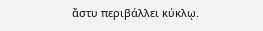ἄστυ περιβάλλει κύκλῳ.